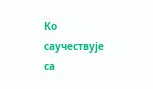Ко саучествује са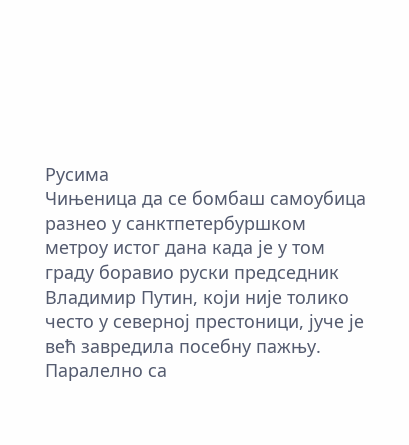Русима
Чињеница да се бомбаш самоубица разнео у санктпетербуршком метроу истог дана када је у том граду боравио руски председник Владимир Путин, који није толико често у северној престоници, јуче је већ завредила посебну пажњу.
Паралелно са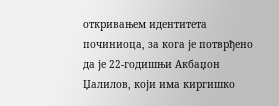откривањем идентитета починиоца, за кога је потврђено да је 22-годишњи Акбаџон Џалилов, који има киргишко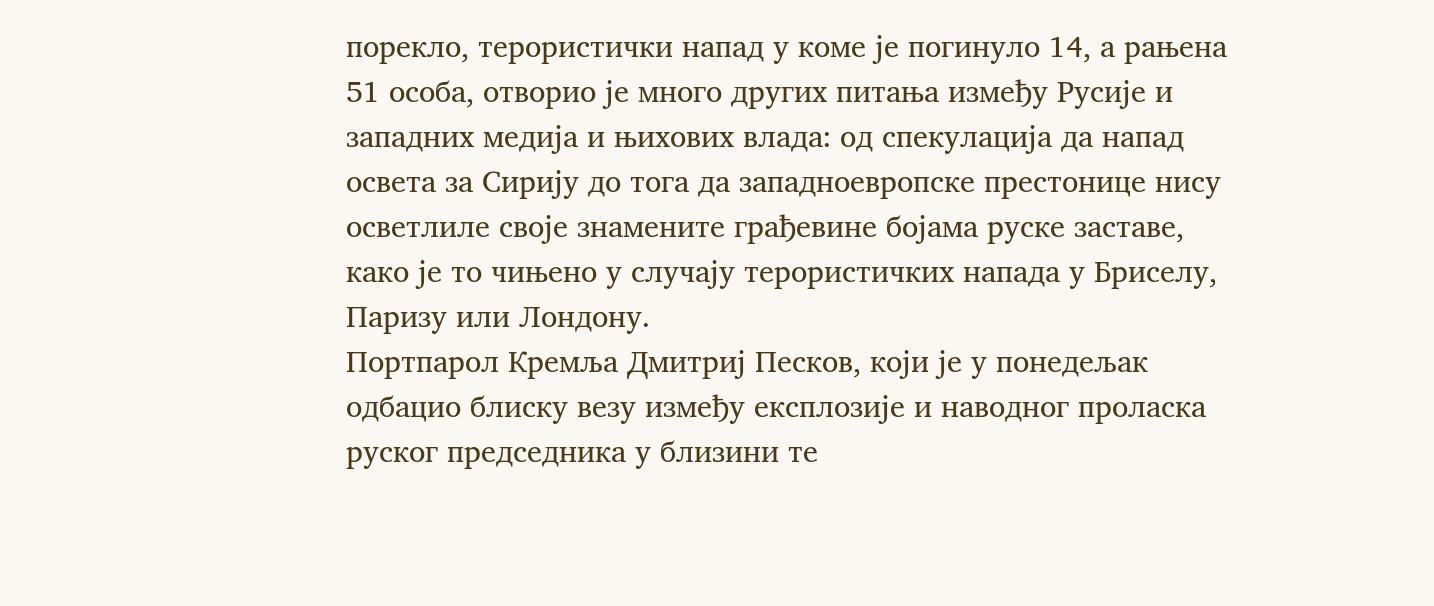порекло, терористички напад у коме је погинуло 14, а рањена 51 особа, отворио је много других питања између Русије и западних медија и њихових влада: од спекулација да напад освета за Сирију до тога да западноевропске престонице нису осветлиле своје знамените грађевине бојама руске заставе, како је то чињено у случају терористичких напада у Бриселу, Паризу или Лондону.
Портпарол Кремља Дмитриј Песков, који је у понедељак одбацио блиску везу између експлозије и наводног проласка руског председника у близини те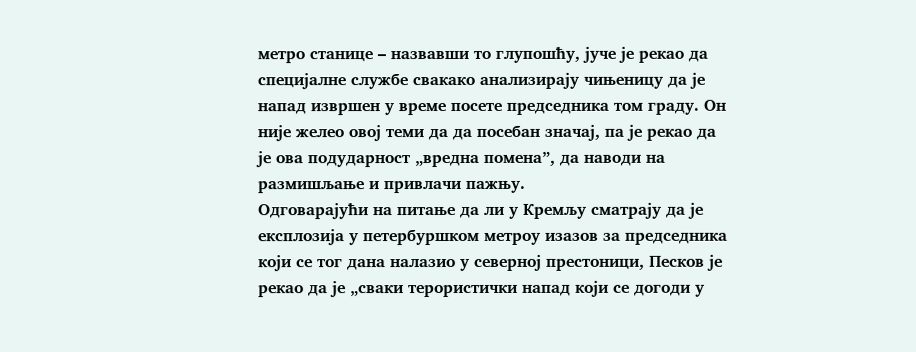метро станице – назвавши то глупошћу, јуче је рекао да специјалне службе свакако анализирају чињеницу да је напад извршен у време посете председника том граду. Он није желео овој теми да да посебан значај, па је рекао да је ова подударност „вредна помена”, да наводи на размишљање и привлачи пажњу.
Одговарајући на питање да ли у Кремљу сматрају да је експлозија у петербуршком метроу изазов за председника који се тог дана налазио у северној престоници, Песков је рекао да је „сваки терористички напад који се догоди у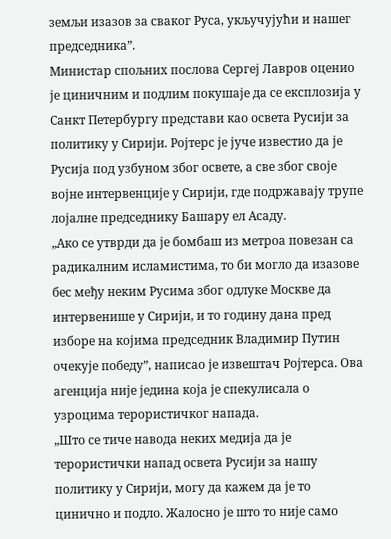земљи изазов за сваког Руса, укључујући и нашег председника”.
Министар спољних послова Сергеј Лавров оценио је циничним и подлим покушаје да се експлозија у Санкт Петербургу представи као освета Русији за политику у Сирији. Ројтерс је јуче известио да је Русија под узбуном због освете, а све због своје војне интервенције у Сирији, где подржавају трупе лојалне председнику Башару ел Асаду.
„Ако се утврди да је бомбаш из метроа повезан са радикалним исламистима, то би могло да изазове бес међу неким Русима због одлуке Москве да интервенише у Сирији, и то годину дана пред изборе на којима председник Владимир Путин очекује победу”, написао је извештач Ројтерса. Ова агенција није једина која је спекулисала о узроцима терористичког напада.
„Што се тиче навода неких медија да је терористички напад освета Русији за нашу политику у Сирији, могу да кажем да је то цинично и подло. Жалосно је што то није само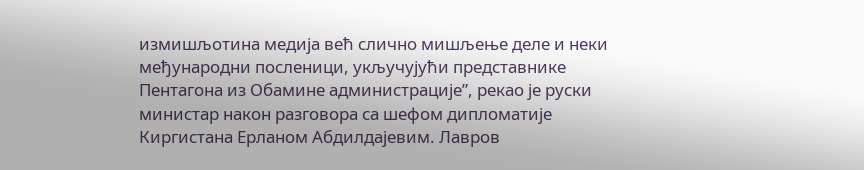измишљотина медија већ слично мишљење деле и неки међународни посленици, укључујући представнике Пентагона из Обамине администрације”, рекао је руски министар након разговора са шефом дипломатије Киргистана Ерланом Абдилдајевим. Лавров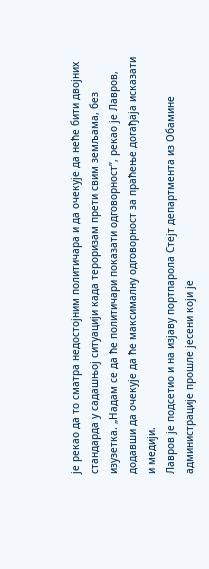је рекао да то сматра недостојним политичара и да очекује да неће бити двојних стандарда у садашњој ситуацији када тероризам прети свим земљама, без изузетка. „Надам се да ће политичари показати одговорност”, рекао је Лавров, додавши да очекује да ће максималну одговорност за праћење догађаја исказати и медији.
Лавров је подсетио и на изјаву портпарола Стејт департмента из Обамине администрације прошле јесени који је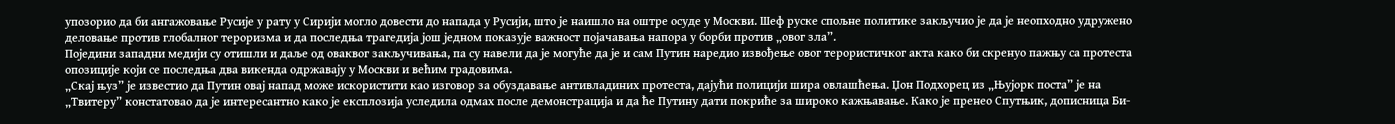упозорио да би ангажовање Русије у рату у Сирији могло довести до напада у Русији, што је наишло на оштре осуде у Москви. Шеф руске спољне политике закључио је да је неопходно удружено деловање против глобалног тероризма и да последња трагедија још једном показује важност појачавања напора у борби против „овог зла”.
Поједини западни медији су отишли и даље од оваквог закључивања, па су навели да је могуће да је и сам Путин наредио извођење овог терористичког акта како би скренуо пажњу са протеста опозиције који се последња два викенда одржавају у Москви и већим градовима.
„Скај њуз” је известио да Путин овај напад може искористити као изговор за обуздавање антивладиних протеста, дајући полицији шира овлашћења. Џон Подхорец из „Њујорк поста” је на „Твитеру” констатовао да је интересантно како је експлозија уследила одмах после демонстрација и да ће Путину дати покриће за широко кажњавање. Како је пренео Спутњик, дописница Би-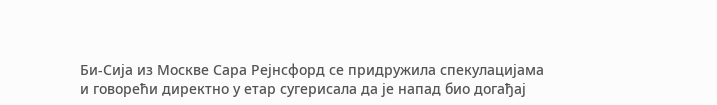Би-Сија из Москве Сара Рејнсфорд се придружила спекулацијама и говорећи директно у етар сугерисала да је напад био догађај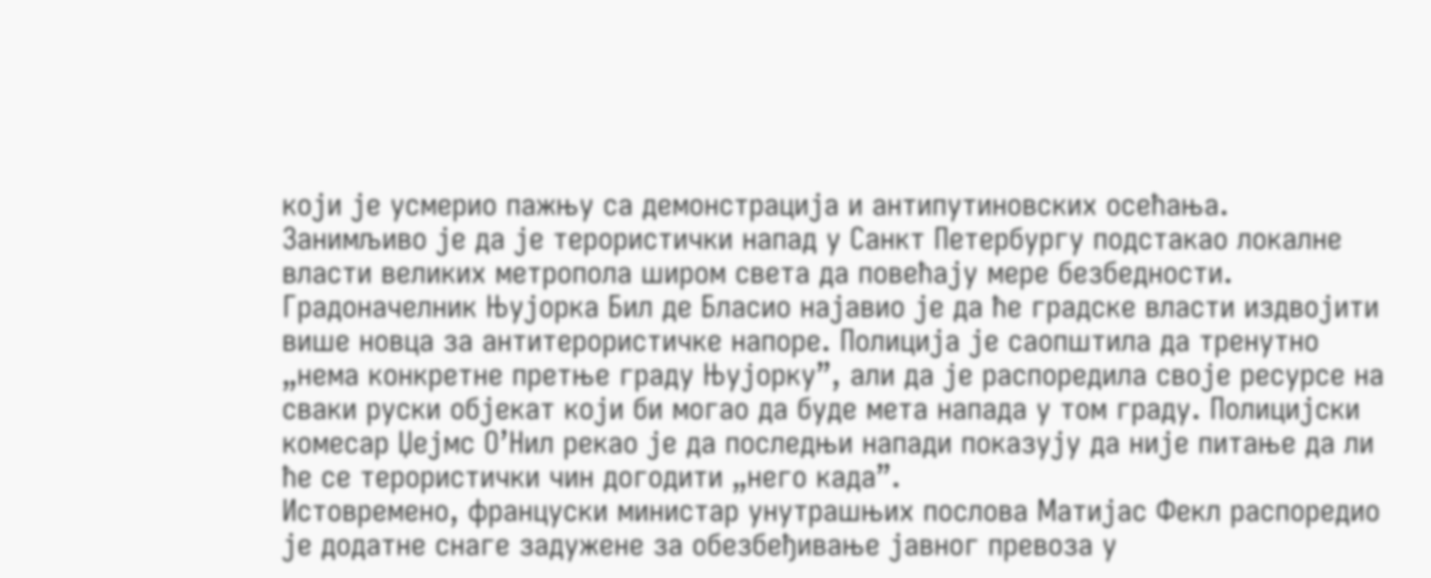који је усмерио пажњу са демонстрација и антипутиновских осећања.
Занимљиво је да је терористички напад у Санкт Петербургу подстакао локалне власти великих метропола широм света да повећају мере безбедности. Градоначелник Њујорка Бил де Бласио најавио је да ће градске власти издвојити више новца за антитерористичке напоре. Полиција је саопштила да тренутно „нема конкретне претње граду Њујорку”, али да је распоредила своје ресурсе на сваки руски објекат који би могао да буде мета напада у том граду. Полицијски комесар Џејмс О’Нил рекао је да последњи напади показују да није питање да ли ће се терористички чин догодити „него када”.
Истовремено, француски министар унутрашњих послова Матијас Фекл распоредио је додатне снаге задужене за обезбеђивање јавног превоза у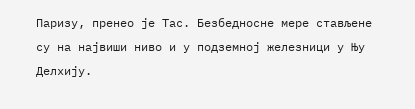Паризу, пренео је Тас. Безбедносне мере стављене су на највиши ниво и у подземној железници у Њу Делхију.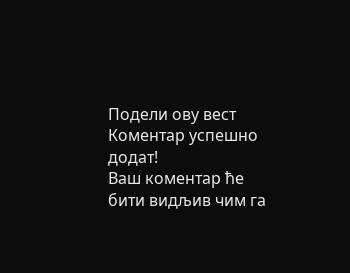Подели ову вест
Комeнтар успeшно додат!
Ваш комeнтар ћe бити видљив чим га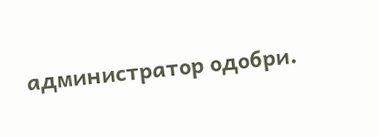администратор одобри.